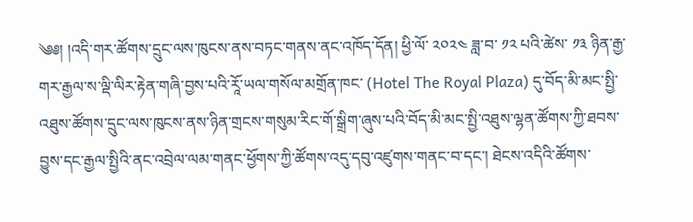༄༅། །འདི་གར་ཚོགས་དྲུང་ལས་ཁུངས་ནས་བཏང་གནས་ནང་འཁོད་དོན། ཕྱི་ལོ་ ༢༠༢༤ ཟླ་བ་ ༡༢ པའི་ཚེས་ ༡༣ ཉིན་རྒྱ་གར་རྒྱལ་ས་ལྡི་ལིར་རྟེན་གཞི་བྱས་པའི་རཱོ་ཡལ་གསོལ་མགྲོན་ཁང་ (Hotel The Royal Plaza) དུ་བོད་མི་མང་སྤྱི་འཐུས་ཚོགས་དྲུང་ལས་ཁུངས་ནས་ཉིན་གྲངས་གསུམ་རིང་གོ་སྒྲིག་ཞུས་པའི་བོད་མི་མང་སྤྱི་འཐུས་ལྷན་ཚོགས་ཀྱི་ཐབས་བྱུས་དང་རྒྱལ་སྤྱིའི་ནང་འབྲེལ་ལམ་གནང་ཕྱོགས་ཀྱི་ཚོགས་འདུ་དབུ་འཛུགས་གནང་བ་དང་། ཐེངས་འདིའི་ཚོགས་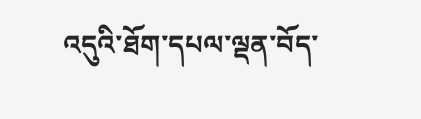འདུའི་ཐོག་དཔལ་ལྡན་བོད་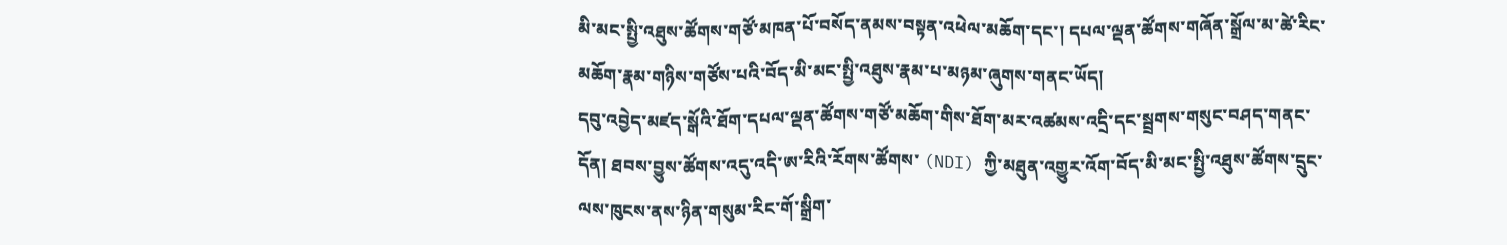མི་མང་སྤྱི་འཐུས་ཚོགས་གཙོ་མཁན་པོ་བསོད་ནམས་བསྟན་འཕེལ་མཆོག་དང་། དཔལ་ལྡན་ཚོགས་གཞོན་སྒྲོལ་མ་ཚེ་རིང་མཆོག་རྣམ་གཉིས་གཙོས་པའི་བོད་མི་མང་སྤྱི་འཐུས་རྣམ་པ་མཉམ་ཞུགས་གནང་ཡོད།
དབུ་འབྱེད་མཛད་སྒོའི་ཐོག་དཔལ་ལྡན་ཚོགས་གཙོ་མཆོག་གིས་ཐོག་མར་འཚམས་འདྲི་དང་སྦྲགས་གསུང་བཤད་གནང་དོན། ཐབས་བྱུས་ཚོགས་འདུ་འདི་ཨ་རིའི་རོགས་ཚོགས་ (NDI) ཀྱི་མཐུན་འགྱུར་འོག་བོད་མི་མང་སྤྱི་འཐུས་ཚོགས་དྲུང་ལས་ཁུངས་ནས་ཉིན་གསུམ་རིང་གོ་སྒྲིག་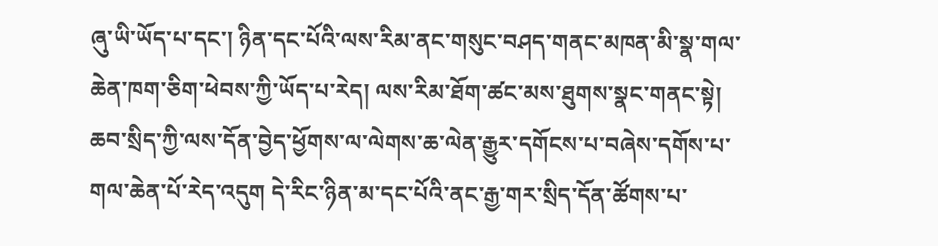ཞུ་ཡི་ཡོད་པ་དང་། ཉིན་དང་པོའི་ལས་རིམ་ནང་གསུང་བཤད་གནང་མཁན་མི་སྣ་གལ་ཆེན་ཁག་ཅིག་ཕེབས་ཀྱི་ཡོད་པ་རེད། ལས་རིམ་ཐོག་ཚང་མས་ཐུགས་སྣང་གནང་སྟེ། ཆབ་སྲིད་ཀྱི་ལས་དོན་བྱེད་ཕྱོགས་ལ་ལེགས་ཆ་ལེན་རྒྱུར་དགོངས་པ་བཞེས་དགོས་པ་གལ་ཆེན་པོ་རེད་འདུག དེ་རིང་ཉིན་མ་དང་པོའི་ནང་རྒྱ་གར་སྲིད་དོན་ཚོགས་པ་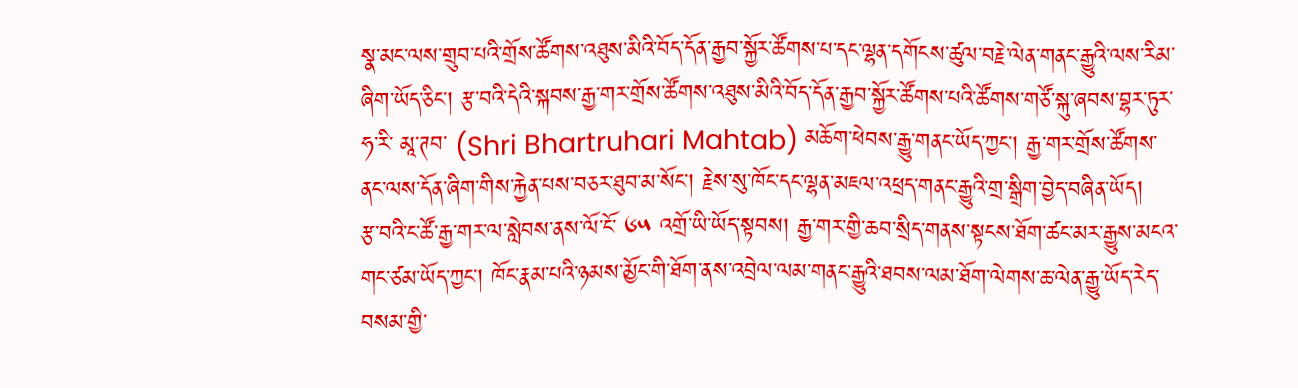སྣ་མང་ལས་གྲུབ་པའི་གྲོས་ཚོགས་འཐུས་མིའི་བོད་དོན་རྒྱབ་སྐྱོར་ཚོགས་པ་དང་ལྷན་དགོངས་ཚུལ་བརྗེ་ལེན་གནང་རྒྱུའི་ལས་རིམ་ཞིག་ཡོད་ཅིང་། རྩ་བའི་དེའི་སྐབས་རྒྱ་གར་གྲོས་ཚོགས་འཐུས་མིའི་བོད་དོན་རྒྱབ་སྐྱོར་ཚོགས་པའི་ཚོགས་གཙོ་སྐུ་ཞབས་བྷར་ཏུར་ཧ་རི་ མཱ་ཊབ་ (Shri Bhartruhari Mahtab) མཆོག་ཕེབས་རྒྱུ་གནང་ཡོད་ཀྱང་། རྒྱ་གར་གྲོས་ཚོགས་ནང་ལས་དོན་ཞིག་གིས་རྐྱེན་པས་བཅར་ཐུབ་མ་སོང་། རྗེས་སུ་ཁོང་དང་ལྷན་མཇལ་འཕྲད་གནང་རྒྱུའི་གྲ་སྒྲིག་བྱེད་བཞིན་ཡོད།
རྩ་བའི་ང་ཚོ་རྒྱ་གར་ལ་སླེབས་ནས་ལོ་ངོ་ ༦༥ འགྲོ་ཡི་ཡོད་སྟབས། རྒྱ་གར་གྱི་ཆབ་སྲིད་གནས་སྟངས་ཐོག་ཚང་མར་རྒྱུས་མངའ་གང་ཙམ་ཡོད་ཀྱང་། ཁོང་རྣམ་པའི་ཉམས་མྱོང་གི་ཐོག་ནས་འབྲེལ་ལམ་གནང་རྒྱུའི་ཐབས་ལམ་ཐོག་ལེགས་ཆ་ལེན་རྒྱུ་ཡོད་རེད་བསམ་གྱི་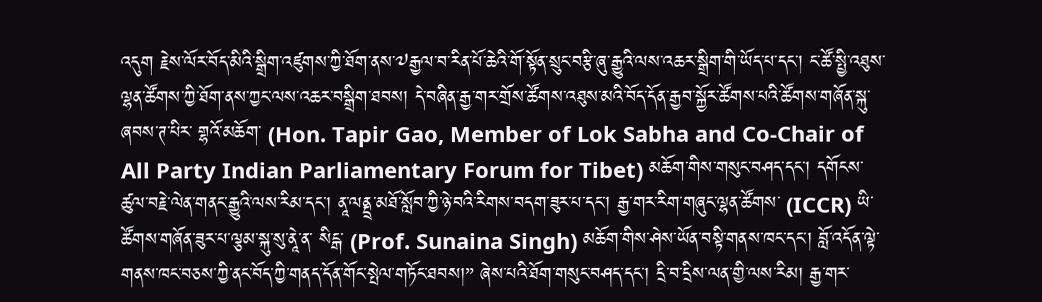འདུག རྗེས་ལོར་བོད་མིའི་སྒྲིག་འཛུགས་ཀྱི་ཐོག་ནས་༧རྒྱལ་བ་རིན་པོ་ཆེའི་གོ་སྟོན་སྲུང་བརྩི་ཞུ་རྒྱུའི་ལས་འཆར་སྒྲིག་གི་ཡོད་པ་དང་། ང་ཚོ་སྤྱི་འཐུས་ལྷན་ཚོགས་ཀྱི་ཐོག་ནས་ཀྱང་ལས་འཆར་བསྒྲིག་ཐབས། དེ་བཞིན་རྒྱ་གར་གྲོས་ཚོགས་འཐུས་མའི་བོད་དོན་རྒྱབ་སྐྱོར་ཚོགས་པའི་ཚོགས་གཞོན་སྐུ་ཞབས་ཊ་པིར་ གྷའོ་མཆོག་ (Hon. Tapir Gao, Member of Lok Sabha and Co-Chair of All Party Indian Parliamentary Forum for Tibet) མཆོག་གིས་གསུང་བཤད་དང་། དགོངས་ཚུལ་བརྗེ་ལེན་གནང་རྒྱུའི་ལས་རིམ་དང་། ནཱ་ལནྡྲ་མཐོ་སློབ་ཀྱི་ཉེ་བའི་རིགས་བདག་ཟུར་པ་དང་། རྒྱ་གར་རིག་གཞུང་ལྷན་ཚོགས་ (ICCR) ཡི་ཚོགས་གཞོན་ཟུར་པ་ལྕམ་སྐུ་སུ་ནཱེ་ན་ སིངྒ་ (Prof. Sunaina Singh) མཆོག་གིས་ཤེས་ཡོན་བསྟི་གནས་ཁང་དང་། བློ་འདོན་ལྟེ་གནས་ཁང་བཅས་ཀྱི་ནང་བོད་ཀྱི་གནད་དོན་གོང་སྤེལ་གཏོང་ཐབས།” ཞེས་པའི་ཐོག་གསུང་བཤད་དང་། དྲི་བ་དྲིས་ལན་གྱི་ལས་རིམ། རྒྱ་གར་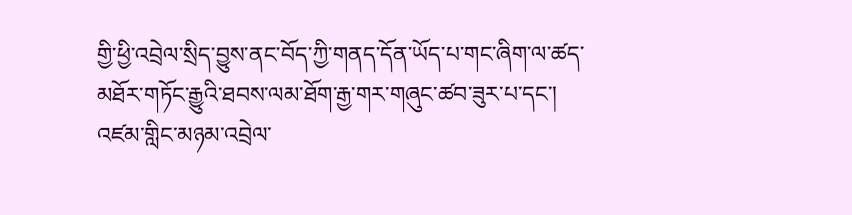གྱི་ཕྱི་འབྲེལ་སྲིད་བྱུས་ནང་བོད་ཀྱི་གནད་དོན་ཡོད་པ་གང་ཞིག་ལ་ཚད་མཐོར་གཏོང་རྒྱུའི་ཐབས་ལམ་ཐོག་རྒྱ་གར་གཞུང་ཚབ་ཟུར་པ་དང་། འཛམ་གླིང་མཉམ་འབྲེལ་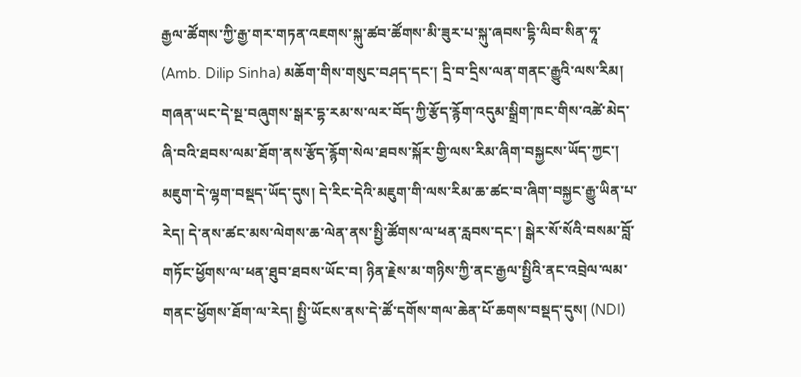རྒྱལ་ཚོགས་ཀྱི་རྒྱ་གར་གཏན་འཇགས་སྐུ་ཚབ་ཚོགས་མི་ཟུར་པ་སྐུ་ཞབས་དྷི་ལིབ་སིན་ཧཱ་ (Amb. Dilip Sinha) མཆོག་གིས་གསུང་བཤད་དང་། དྲི་བ་དྲིས་ལན་གནང་རྒྱུའི་ལས་རིམ།
གཞན་ཡང་དེ་སྔ་བཞུགས་སྒར་དྷ་རམ་ས་ལར་བོད་ཀྱི་རྩོད་རྙོག་འདུམ་སྒྲིག་ཁང་གིས་འཚེ་མེད་ཞི་བའི་ཐབས་ལམ་ཐོག་ནས་རྩོད་རྙོག་སེལ་ཐབས་སྐོར་གྱི་ལས་རིམ་ཞིག་བསྐྱངས་ཡོད་ཀྱང་། མཇུག་དེ་ལྷག་བསྡད་ཡོད་དུས། དེ་རིང་དེའི་མཇུག་གི་ལས་རིམ་ཆ་ཚང་བ་ཞིག་བསྐྱང་རྒྱུ་ཡིན་པ་རེད། དེ་ནས་ཚང་མས་ལེགས་ཆ་ལེན་ནས་སྤྱི་ཚོགས་ལ་ཕན་རླབས་དང་། སྒེར་སོ་སོའི་བསམ་བློ་གཏོང་ཕྱོགས་ལ་ཕན་ཐུབ་ཐབས་ཡོང་བ། ཉིན་རྗེས་མ་གཉིས་ཀྱི་ནང་རྒྱལ་སྤྱིའི་ནང་འབྲེལ་ལམ་གནང་ཕྱོགས་ཐོག་ལ་རེད། སྤྱི་ཡོངས་ནས་དེ་ཚོ་དགོས་གལ་ཆེན་པོ་ཆགས་བསྡད་དུས། (NDI)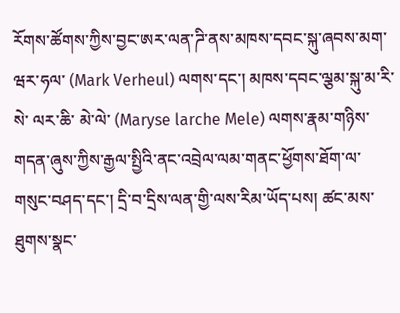རོགས་ཚོགས་ཀྱིས་བྱང་ཨར་ལན་ཌི་ནས་མཁས་དབང་སྐུ་ཞབས་མག་ ཝར་ཧལ་ (Mark Verheul) ལགས་དང་། མཁས་དབང་ལྕམ་སྐུ་མ་རི་སེ་ ལར་ཆི་ མེ་ལེ་ (Maryse larche Mele) ལགས་རྣམ་གཉིས་གདན་ཞུས་ཀྱིས་རྒྱལ་སྤྱིའི་ནང་འབྲེལ་ལམ་གནང་ཕྱོགས་ཐོག་ལ་གསུང་བཤད་དང་། དྲི་བ་དྲིས་ལན་གྱི་ལས་རིམ་ཡོད་པས། ཚང་མས་ཐུགས་སྣང་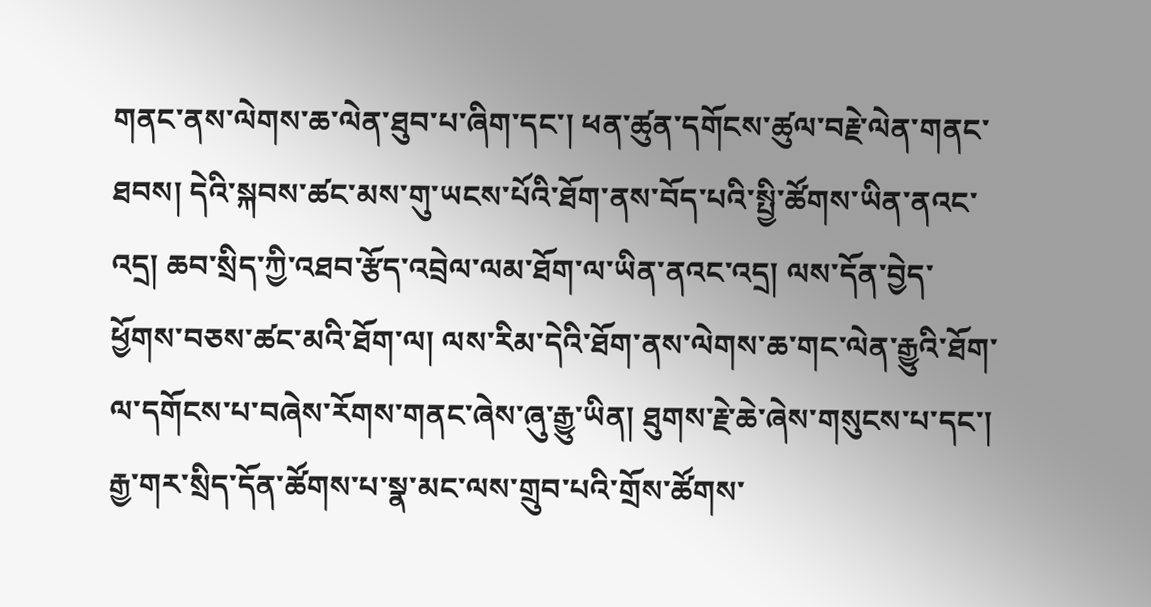གནང་ནས་ལེགས་ཆ་ལེན་ཐུབ་པ་ཞིག་དང་། ཕན་ཚུན་དགོངས་ཚུལ་བརྗེ་ལེན་གནང་ཐབས། དེའི་སྐབས་ཚང་མས་གུ་ཡངས་པོའི་ཐོག་ནས་བོད་པའི་སྤྱི་ཚོགས་ཡིན་ནའང་འདྲ། ཆབ་སྲིད་ཀྱི་འཐབ་རྩོད་འབྲེལ་ལམ་ཐོག་ལ་ཡིན་ནའང་འདྲ། ལས་དོན་བྱེད་ཕྱོགས་བཅས་ཚང་མའི་ཐོག་ལ། ལས་རིམ་དེའི་ཐོག་ནས་ལེགས་ཆ་གང་ལེན་རྒྱུའི་ཐོག་ལ་དགོངས་པ་བཞེས་རོགས་གནང་ཞེས་ཞུ་རྒྱུ་ཡིན། ཐུགས་རྗེ་ཆེ་ཞེས་གསུངས་པ་དང་།
རྒྱ་གར་སྲིད་དོན་ཚོགས་པ་སྣ་མང་ལས་གྲུབ་པའི་གྲོས་ཚོགས་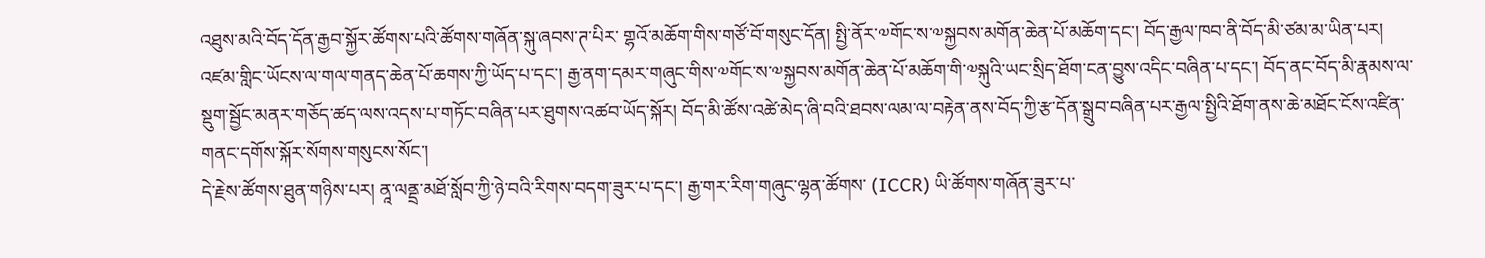འཐུས་མའི་བོད་དོན་རྒྱབ་སྐྱོར་ཚོགས་པའི་ཚོགས་གཞོན་སྐུ་ཞབས་ཊ་པིར་ གྷའོ་མཆོག་གིས་གཙོ་བོ་གསུང་དོན། སྤྱི་ནོར་༧གོང་ས་༧སྐྱབས་མགོན་ཆེན་པོ་མཆོག་དང་། བོད་རྒྱལ་ཁབ་ནི་བོད་མི་ཙམ་མ་ཡིན་པར། འཛམ་གླིང་ཡོངས་ལ་གལ་གནད་ཆེན་པོ་ཆགས་ཀྱི་ཡོད་པ་དང་། རྒྱ་ནག་དམར་གཞུང་གིས་༧གོང་ས་༧སྐྱབས་མགོན་ཆེན་པོ་མཆོག་གི་༧སྐུའི་ཡང་སྲིད་ཐོག་ངན་བྱུས་འདིང་བཞིན་པ་དང་། བོད་ནང་བོད་མི་རྣམས་ལ་སྡུག་སྦྱོང་མནར་གཅོད་ཚད་ལས་འདས་པ་གཏོང་བཞིན་པར་ཐུགས་འཚབ་ཡོད་སྐོར། བོད་མི་ཚོས་འཚེ་མེད་ཞི་བའི་ཐབས་ལམ་ལ་བརྟེན་ནས་བོད་ཀྱི་རྩ་དོན་སྒྲུབ་བཞིན་པར་རྒྱལ་སྤྱིའི་ཐོག་ནས་ཆེ་མཐོང་ངོས་འཛིན་གནང་དགོས་སྐོར་སོགས་གསུངས་སོང་།
དེ་རྗེས་ཚོགས་ཐུན་གཉིས་པར། ནཱ་ལནྡྲ་མཐོ་སློབ་ཀྱི་ཉེ་བའི་རིགས་བདག་ཟུར་པ་དང་། རྒྱ་གར་རིག་གཞུང་ལྷན་ཚོགས་ (ICCR) ཡི་ཚོགས་གཞོན་ཟུར་པ་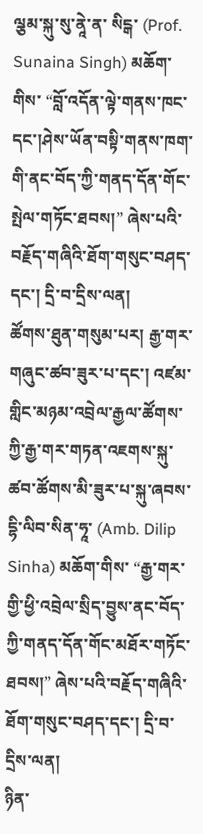ལྕམ་སྐུ་སུ་ནཱེ་ན་ སིངྒ་ (Prof. Sunaina Singh) མཆོག་གིས་ “བློ་འདོན་ལྟེ་གནས་ཁང་དང་།ཤེས་ཡོན་བསྟི་གནས་ཁག་གི་ནང་བོད་ཀྱི་གནད་དོན་གོང་སྤེལ་གཏོང་ཐབས།” ཞེས་པའི་བརྗོད་གཞིའི་ཐོག་གསུང་བཤད་དང་། དྲི་བ་དྲིས་ལན།
ཚོགས་ཐུན་གསུམ་པར། རྒྱ་གར་གཞུང་ཚབ་ཟུར་པ་དང་། འཛམ་གླིང་མཉམ་འབྲེལ་རྒྱལ་ཚོགས་ཀྱི་རྒྱ་གར་གཏན་འཇགས་སྐུ་ཚབ་ཚོགས་མི་ཟུར་པ་སྐུ་ཞབས་དྷི་ལིབ་སིན་ཧཱ་ (Amb. Dilip Sinha) མཆོག་གིས་ “རྒྱ་གར་གྱི་ཕྱི་འབྲེལ་སྲིད་བྱུས་ནང་བོད་ཀྱི་གནད་དོན་གོང་མཐོར་གཏོང་ཐབས།” ཞེས་པའི་བརྗོད་གཞིའི་ཐོག་གསུང་བཤད་དང་། དྲི་བ་དྲིས་ལན།
ཉིན་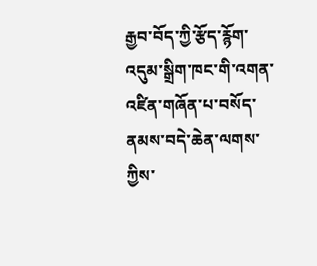རྒྱབ་བོད་ཀྱི་རྩོད་རྙོག་འདུམ་སྒྲིག་ཁང་གི་འགན་འཛིན་གཞོན་པ་བསོད་ནམས་བདེ་ཆེན་ལགས་ཀྱིས་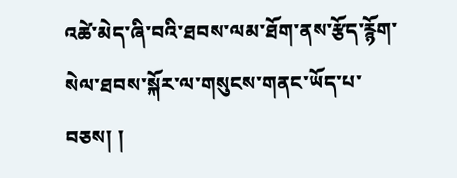འཚེ་མེད་ཞི་བའི་ཐབས་ལམ་ཐོག་ནས་རྩོད་རྙོག་སེལ་ཐབས་སྐོར་ལ་གསུངས་གནང་ཡོད་པ་བཅས། །